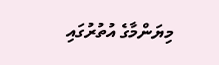މިޔަންމާގެ އުތުރުގައި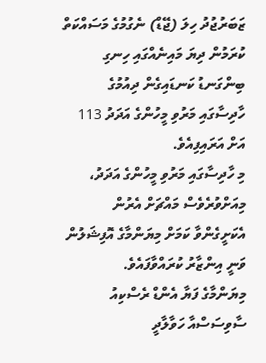ޒަބަރުޖުދު ހިލަ (ޖޭޑް) ނެގުމުގެ މަސައްކަތް ކުރަމުން ދިޔަ މައިނެއްގައި ހިނގި ބިންގަނޑު ކަނޑައިގެން ދިއުމުގެ ހާދިސާގައި މަރުވި މީހުންގެ އަދަދު 113 އަށް އަރައިފިއެވެ.
މި ހާދިސާގައި މަރުވި މީހުންގެ އަދަދު، މިއަށްވުރެވެސް މައްޗަށް އެރުން އެކަށީގެންވާ ކަމަށް މިޔަންމާގެ އޮފިޝަލުން ވަނީ އިންޒާރު ކުރައްވާފައެވެ.
މިޔަންމާގެ ފަޔާ އެންޑް ރެސްކިއު ސާވިސަސްއާ ހަވާލާދީ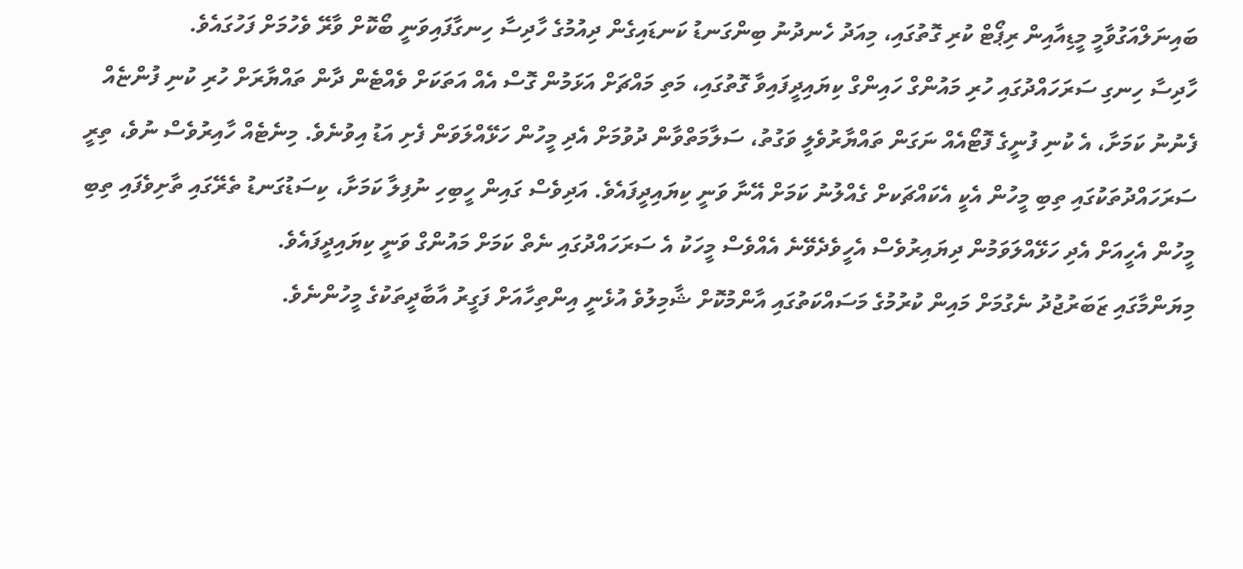ބައިނަލްއަގުވާމީ މީޑިއާއިން ރިޕޯޓް ކުރި ގޮތުގައި، މިއަދު ހެނދުނު ބިންގަނޑު ކަނޑައިގެން ދިއުމުގެ ހާދިސާ ހިނގާފައިވަނީ ބޯކޮށް ވާރޭ ވެހުމަށް ފަހުގައެވެ.
ހާދިސާ ހިނގި ސަރަހައްދުގައި ހުރި މައުންގް ހައިންގް ކިޔައިދީފައިވާ ގޮތުގައި، މަތި މައްޗަށް އަޅަމުން ގޮސް އެއް އަތަކަށް ވެއްޓެން ދާން ތައްޔާރަށް ހުރި ކުނި ފުންޏެއް ފެނުނު ކަމަށާ، އެ ކުނި ފުނީގެ ފޮޓޯއެއް ނަގަން ތައްޔާރުވެލީ ވަގުތު، ސަލާމަތްވާން ދުވުމަށް އެދި މީހުން ހަޅޭއްލަވަން ފެށި އަޑު އިވުނެވެ. މިނެޓެއް ހާއިރުވެސް ނުވެ، ތިރީ ސަރަހައްދުތަކުގައި ތިބި މީހުން އެކީ އެކައްޗަކށް ގެއްލުނު ކަމަށް އޭނާ ވަނީ ކިޔައިދީފައެވެ. އަދިވެސް ގައިން ހީބިހި ނުފިލާ ކަމަށާ، ކިސަޑުގަނޑު ތެރޭގައި ތާށިވެފައި ތިބި މީހުން އެހީއަށް އެދި ހަޅޭއްލަވަމުން ދިޔައިރުވެސް އެހީވެދެވޭނެ އެއްވެސް މީހަކު އެ ސަރަހައްދުގައި ނެތް ކަމަށް މައުންގް ވަނީ ކިޔައިދީފައެވެ.
މިޔަންމާގައި ޒަބަރުޖުދު ނެގުމަށް މައިން ކުރުމުގެ މަސައްކަތުގައި އާންމުކޮށް ޝާމިލުވެ އުޅެނީ އިންތިހާއަށް ފަގީރު އާބާދީތަކުގެ މީހުންނެވެ.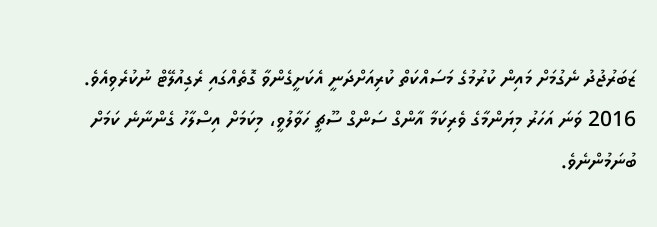ޒަބަރުޖުދު ނެގުމަށް މައިން ކުރުމުގެ މަސައްކަތް ކުރިއަށްދަނީ އެކަށީގެންވާ ގޮތެއްގައި ރެގިއުލޭޓް ނުކުރެވިއެވެ.
2016 ވަނަ އަހަރު މިޔަންމާގެ ވެރިކަމާ އާންގް ސަންގް ސޫޗީ ހަވާލުވީ، މިކަމަށް އިސްލާހު ގެންނާނެ ކަމަށް ބުނަމުންނެވެ.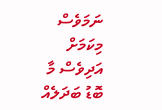ނަމަވެސް މިކަމަށް އަދިވެސް މާ ބޮޑު ބަދަލެއް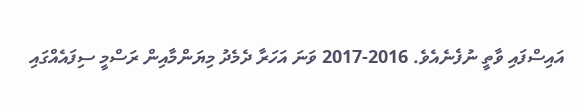އައިސްފައި ވާތީ ނުފެނެއެވެ. 2016-2017 ވަނަ އަހަރާ ދެމެދު މިޔަންމާއިން ރަސްމީ ސިފައެއްގައި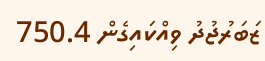ޒަބަރުޖުދު ވިއްކައިގެން 750.4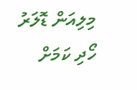މިލިއަން ޑޮލަރު ހޯދި ކަމަށް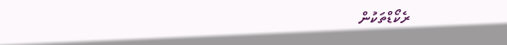ރެކޯޑްތަކުން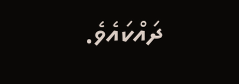ދައްކައެވެ.